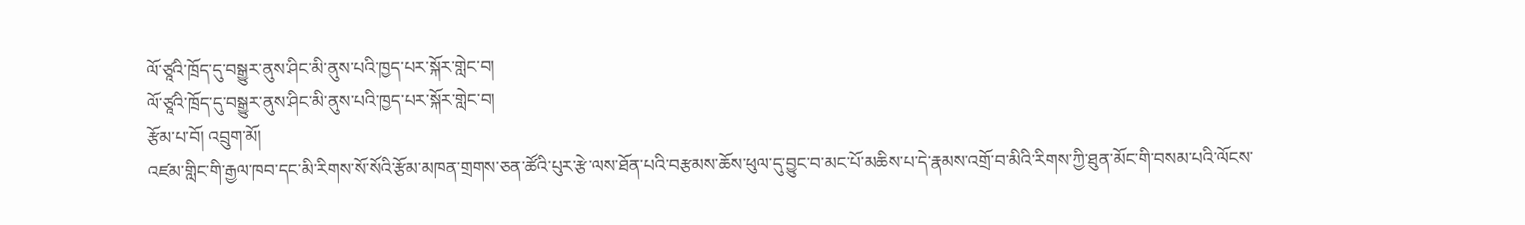ལོ་ཙཱའི་ཁྲོད་དུ་བསྒྱུར་ནུས་ཤིང་མི་ནུས་པའི་ཁྱད་པར་སྐོར་གླེང་བ།
ལོ་ཙཱའི་ཁྲོད་དུ་བསྒྱུར་ནུས་ཤིང་མི་ནུས་པའི་ཁྱད་པར་སྐོར་གླེང་བ།
རྩོམ་པ་བོ། འབྲུག་མོ།
འཛམ་གླིང་གི་རྒྱལ་ཁབ་དང་མི་རིགས་སོ་སོའི་རྩོམ་མཁན་གྲགས་ཅན་ཚོའི་པུར་རྩེ་ལས་ཐོན་པའི་བརྩམས་ཆོས་ཕུལ་དུ་བྱུང་བ་མང་པོ་མཆིས་པ་དེ་རྣམས་འགྲོ་བ་མིའི་རིགས་ཀྱི་ཐུན་མོང་གི་བསམ་པའི་ལོངས་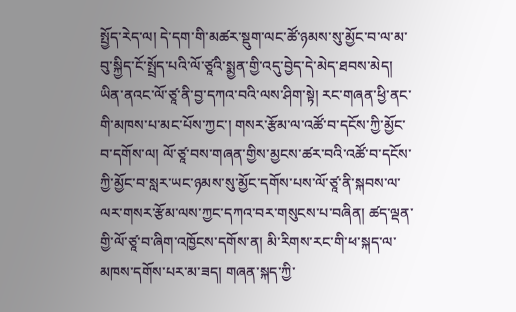སྤྱོད་རེད་ལ། དེ་དག་གི་མཚར་སྡུག་ལང་ཚོ་ཉམས་སུ་མྱོང་བ་ལ་མ་བུ་སྐྱིད་ངོ་སྤྲོད་པའི་ལོ་ཙཱའི་སྨྱན་གྱི་འདུ་བྱེད་དེ་མེད་ཐབས་མེད། ཡིན་ནའང་ལོ་ཙཱ་ནི་བྱ་དཀའ་བའི་ལས་ཤིག་སྟེ། རང་གཞན་ཕྱི་ནང་གི་མཁས་པ་མང་པོས་ཀྱང་། གསར་རྩོམ་ལ་འཚོ་བ་དངོས་ཀྱི་མྱོང་བ་དགོས་ལ། ལོ་ཙཱ་བས་གཞན་གྱིས་མྱངས་ཚར་བའི་འཚོ་བ་དངོས་ཀྱི་མྱོང་བ་སླར་ཡང་ཉམས་སུ་མྱོང་དགོས་པས་ལོ་ཙཱ་ནི་སྐབས་ལ་ལར་གསར་རྩོམ་ལས་ཀྱང་དཀའ་བར་གསུངས་པ་བཞིན། ཚད་ལྡན་གྱི་ལོ་ཙཱ་བ་ཞིག་འཁྱོངས་དགོས་ན། མི་རིགས་རང་གི་ཕ་སྐད་ལ་མཁས་དགོས་པར་མ་ཟད། གཞན་སྐད་ཀྱི་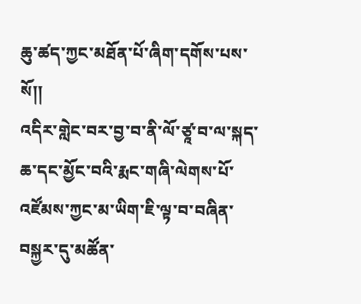ཆུ་ཚད་ཀྱང་མཐོན་པོ་ཞིག་དགོས་པས་སོ།།
འདིར་གླེང་བར་བྱ་བ་ནི་ལོ་ཙཱ་བ་ལ་སྐད་ཆ་དང་མྱོང་བའི་རྨང་གཞི་ལེགས་པོ་འཛོམས་ཀྱང་མ་ཡིག་ཇི་ལྟ་བ་བཞིན་བསྐྱར་དུ་མཚོན་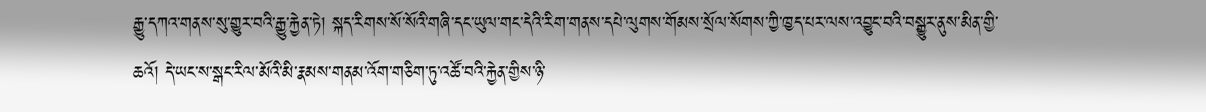རྒྱུ་དཀའ་གནས་སུ་གྱུར་བའི་རྒྱུ་རྐྱེན་ཏེ། སྐད་རིགས་སོ་སོའི་གཞི་དང་ཡུལ་གང་དེའི་རིག་གནས་དཔེ་ལུགས་གོམས་སྲོལ་སོགས་ཀྱི་ཁྱད་པར་ལས་འབྱུང་བའི་བསྒྱུར་ནུས་མིན་གྱི་ཆའོ། དེ་ཡང་ས་སྒང་རིལ་མོའི་མི་རྣམས་གནམ་འོག་གཅིག་ཏུ་འཚོ་བའི་རྐྱེན་གྱིས་ཉི་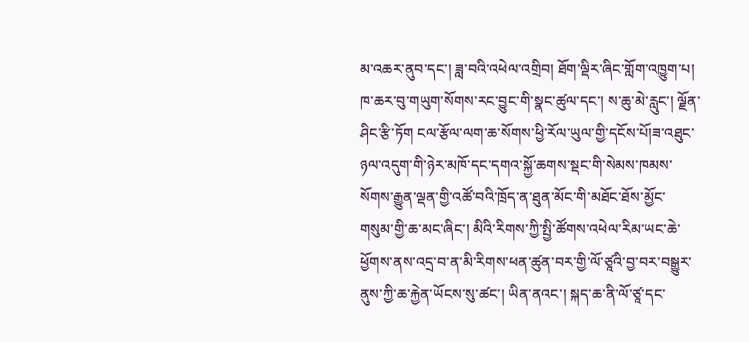མ་འཆར་ནུབ་དང་། ཟླ་བའི་འཕེལ་འགྲིབ། ཐོག་ལྡིར་ཞིང་གློག་འཁྱུག་པ། ཁ་ཆར་བུ་གཡུག་སོགས་རང་བྱུང་གི་སྣང་ཚུལ་དང་། ས་ཆུ་མེ་རླུང་། ལྗོན་ཤིང་རྩི་ཏོག ངལ་རྩོལ་ལག་ཆ་སོགས་ཕྱི་རོལ་ཡུལ་གྱི་དངོས་པོ།ཟ་འཐུང་ཉལ་འདུག་གི་ཉེར་མཁོ་དང་དགའ་སྐྱོ་ཆགས་སྡང་གི་སེམས་ཁམས་སོགས་རྒྱུན་ལྡན་གྱི་འཚོ་བའི་ཁྲོད་ན་ཐུན་མོང་གི་མཐོང་ཐོས་མྱོང་གསུམ་གྱི་ཆ་མང་ཞིང་། མིའི་རིགས་ཀྱི་སྤྱི་ཚོགས་འཕེལ་རིམ་ཡང་ཆེ་ཕྱོགས་ནས་འདྲ་བ་ན་མི་རིགས་ཕན་ཚུན་བར་གྱི་ལོ་ཙཱའི་བྱ་བར་བསྒྱུར་ནུས་ཀྱི་ཆ་རྐྱེན་ཡོངས་སུ་ཚང་། ཡིན་ནའང་། སྐད་ཆ་ནི་ལོ་ཙཱ་དང་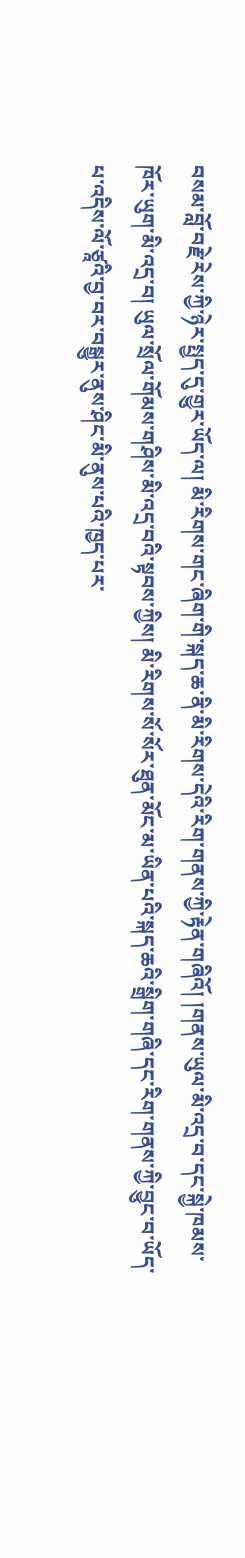བསམ་བློ་བརྗེ་རེས་ཀྱི་ཉེར་སྤྱད་དུ་གྱུར་ཡོད་ལ། མི་རིགས་གང་ཞིག་གི་སྐད་ཆ་ནི་མི་རིགས་དེའི་རིག་གནས་ཀྱི་རྟེན་གཞིའོ། །གནས་ཡུལ་མི་འདྲ་བ་དང་སྐྱེ་ཁམས་ཁོར་ཡུག་མི་འདྲ་བ། ཡུལ་སྲོལ་གོམས་གཤིས་མི་འདྲ་བའི་སྟབས་ཀྱིས། མི་རིགས་སོ་སོར་ཐུན་མོང་མ་ཡིན་པའི་སྐད་ཆའི་སྒྲིག་གཞི་དང་རིག་གནས་ཀྱི་བྱུང་བ་ཡོད་པ་འདིས་ལོ་ཙཱའི་བྱ་བར་བསྒྱུར་ནུས་ཤིང་མི་ནུས་པའི་ཁྱད་པར་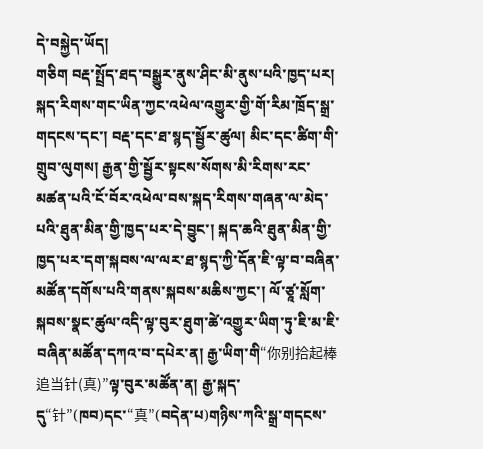དེ་བསྐྱེད་ཡོད།
གཅིག བརྡ་སྤྲོད་ཐད་བསྒྱུར་ནུས་ཤིང་མི་ནུས་པའི་ཁྱད་པར།
སྐད་རིགས་གང་ཡིན་ཀྱང་འཕེལ་འགྱུར་གྱི་གོ་རིམ་ཁྲོད་སྒྲ་གདངས་དང་། བརྡ་དང་ཐ་སྙད་སྦྱོར་ཚུལ། མིང་དང་ཚིག་གི་གྲུབ་ལུགས། རྒྱན་གྱི་སྦྱོར་སྟངས་སོགས་མི་རིགས་རང་མཚན་པའི་ངོ་བོར་འཕེལ་བས་སྐད་རིགས་གཞན་ལ་མེད་པའི་ཐུན་མིན་གྱི་ཁྱད་པར་དེ་བྱུང་། སྐད་ཆའི་ཐུན་མིན་གྱི་ཁྱད་པར་དག་སྐབས་ལ་ལར་ཐ་སྙད་ཀྱི་དོན་ཇི་ལྟ་བ་བཞིན་མཚོན་དགོས་པའི་གནས་སྐབས་མཆིས་ཀྱང་། ལོ་ཙཱ་སློག་སྐབས་སྣང་ཚུལ་འདི་ལྟ་བུར་ཐུག་ཚེ་འགྱུར་ཡིག་ཏུ་ཇི་མ་ཇི་བཞིན་མཚོན་དཀའ་བ་དཔེར་ན། རྒྱ་ཡིག་གི“你别拾起棒追当针(真)”ལྟ་བུར་མཚོན་ན། རྒྱ་སྐད་དུ“针”(ཁབ)དང་“真”(བདེན་པ)གཉིས་ཀའི་སྒྲ་གདངས་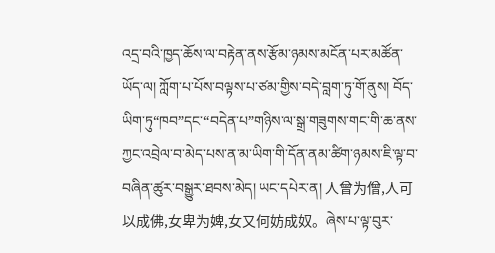འདྲ་བའི་ཁྱད་ཆོས་ལ་བརྟེན་ནས་རྩོམ་ཉམས་མངོན་པར་མཚོན་ཡོད་ལ། ཀློག་པ་པོས་བལྟས་པ་ཙམ་གྱིས་བདེ་བླག་ཏུ་གོ་ནུས། བོད་ཡིག་ཏུ“ཁབ”དང་“བདེན་པ”གཉིས་ལ་སྒྲ་གཟུགས་གང་གི་ཆ་ནས་ཀྱང་འབྲེལ་བ་མེད་པས་ན་མ་ཡིག་གི་དོན་ནམ་ཚིག་ཉམས་ཇི་ལྟ་བ་བཞིན་ཚུར་བསྒྱུར་ཐབས་མེད། ཡང་དཔེར་ན། 人曾为僧,人可以成佛,女卑为婢,女又何妨成奴。ཞེས་པ་ལྟ་བུར་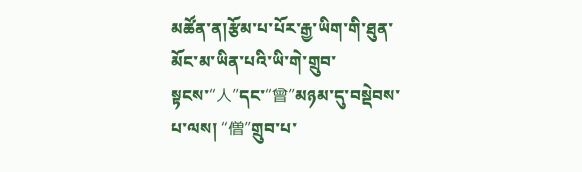མཚོན་ན།རྩོམ་པ་པོར་རྒྱ་ཡིག་གི་ཐུན་མོང་མ་ཡིན་པའི་ཡི་གེ་གྲུབ་སྟངས་“人”དང་“曾”མཉམ་དུ་བསྡེབས་པ་ལས། “僧”གྲུབ་པ་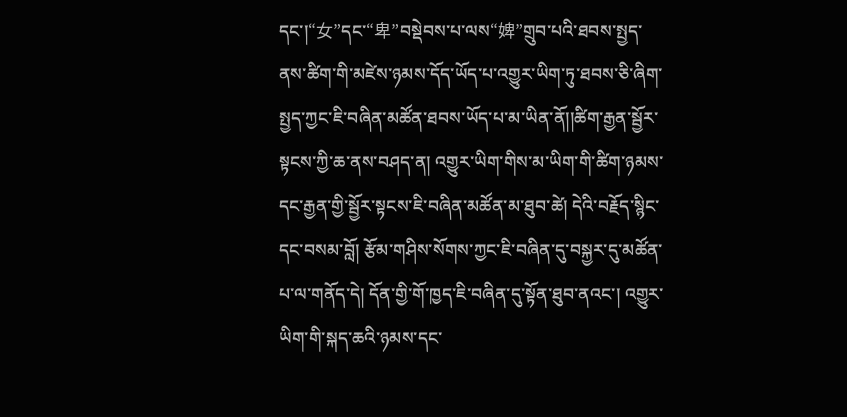དང་།“女”དང་“卑”བསྡེབས་པ་ལས“婢”གྲུབ་པའི་ཐབས་སྤྱད་ནས་ཚིག་གི་མཛེས་ཉམས་དོད་ཡོད་པ་འགྱུར་ཡིག་ཏུ་ཐབས་ཅི་ཞིག་སྤྱད་ཀྱང་ཇི་བཞིན་མཚོན་ཐབས་ཡོད་པ་མ་ཡིན་ནོ།།ཚིག་རྒྱན་སྦྱོར་སྟངས་ཀྱི་ཆ་ནས་བཤད་ན། འགྱུར་ཡིག་གིས་མ་ཡིག་གི་ཚིག་ཉམས་དང་རྒྱན་གྱི་སྦྱོར་སྟངས་ཇི་བཞིན་མཚོན་མ་ཐུབ་ཚེ། དེའི་བརྗོད་སྙིང་དང་བསམ་བློ། རྩོམ་གཤིས་སོགས་ཀྱང་ཇི་བཞིན་དུ་བསྐྱར་དུ་མཚོན་པ་ལ་གནོད་དེ། དོན་གྱི་གོ་ཁྱད་ཇི་བཞིན་དུ་སྟོན་ཐུབ་ནའང་། འགྱུར་ཡིག་གི་སྐད་ཆའི་ཉམས་དང་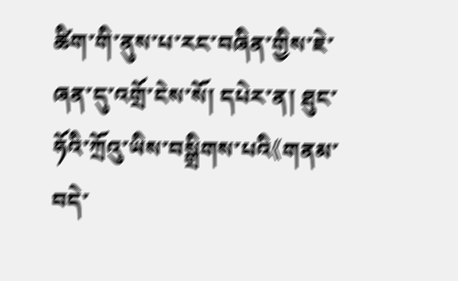ཚིག་གི་ནུས་པ་རང་བཞིན་གྱིས་ཇེ་ཞན་དུ་འགྲོ་ངེས་སོ། དཔེར་ན། ཐུང་ཧོའི་ཀྲོའུ་ཡིས་བསྒྲིགས་པའི《གནམ་བདེ་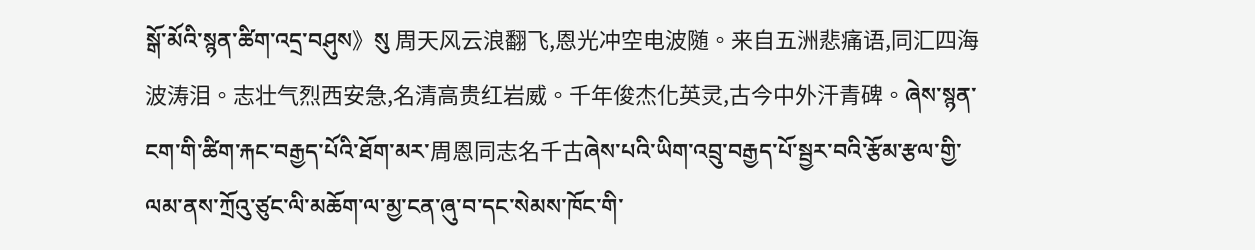སྒོ་མོའི་སྙན་ཚིག་འདྲ་བཤུས》སུ 周天风云浪翻飞,恩光冲空电波随。来自五洲悲痛语,同汇四海波涛泪。志壮气烈西安急,名清高贵红岩威。千年俊杰化英灵,古今中外汗青碑。ཞེས་སྙན་ངག་གི་ཚིག་རྐང་བརྒྱད་པོའི་ཐོག་མར་周恩同志名千古ཞེས་པའི་ཡིག་འབྲུ་བརྒྱད་པོ་སྦྱར་བའི་རྩོམ་རྩལ་གྱི་ལམ་ནས་ཀྲོའུ་ཙུང་ལི་མཆོག་ལ་མྱ་ངན་ཞུ་བ་དང་སེམས་ཁོང་གི་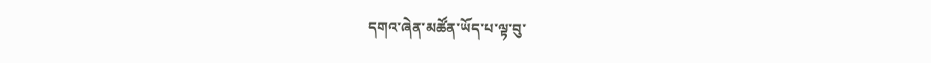དགའ་ཞེན་མཚོན་ཡོད་པ་ལྟ་བུ་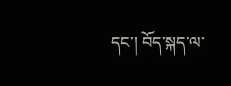དང་། བོད་སྐད་ལ་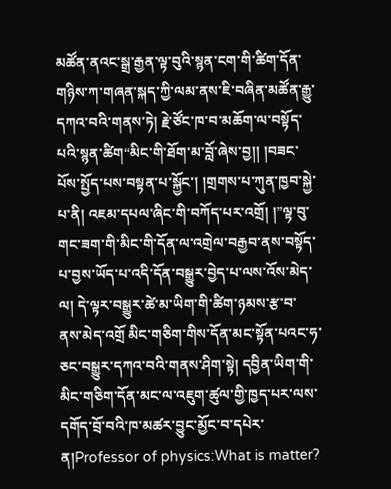མཚོན་ནའང་སྒྲ་རྒྱན་ལྟ་བུའི་སྙན་ངག་གི་ཚིག་དོན་གཉིས་ཀ་གཞན་སྐད་ཀྱི་ལམ་ནས་ཇི་བཞིན་མཚོན་རྒྱུ་དཀའ་བའི་གནས་ཏེ། རྗེ་ཙོང་ཁ་བ་མཆོག་ལ་བསྟོད་པའི་སྙན་ཚིག“མིང་གི་ཐོག་མ་བློ་ཞེས་བྱ།། །བཟང་པོས་སྤྱོད་པས་བསྟན་པ་སྐྱོང་། །གྲགས་པ་ཀུན་ཁྱབ་སྐྱེ་པ་ནི། འཇམ་དཔལ་ཞིང་གི་བཀོད་པར་འགྲོ། །”ལྟ་བུ་གང་ཟག་གི་མིང་གི་དོན་ལ་འགྲེལ་བརྒྱབ་ནས་བསྟོད་པ་བྱས་ཡོད་པ་འདི་དོན་བསྒྱུར་བྱེད་པ་ལས་འོས་མེད་ལ། དེ་ལྟར་བསྒྱུར་ཚེ་མ་ཡིག་གི་ཚིག་ཉམས་རྩ་བ་ནས་མེད་འགྲོ མིང་གཅིག་གིས་དོན་མང་སྟོན་པའང་ཧ་ཅང་བསྒྱུར་དཀའ་བའི་གནས་ཤིག་སྟེ། དབྱིན་ཡིག་གི་མིང་གཅིག་དོན་མང་ལ་འཇུག་ཚུལ་གྱི་ཁྱད་པར་ལས་དགོད་བྲོ་བའི་ཁ་མཚར་བྱུང་མྱོང་བ་དཔེར་ན།Professor of physics:What is matter?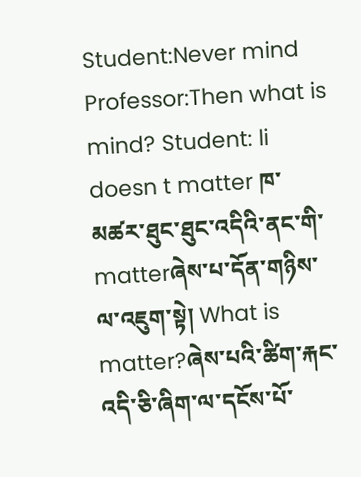Student:Never mind Professor:Then what is mind? Student: li doesn t matter ཁ་མཚར་ཐུང་ཐུང་འདིའི་ནང་གི་matterཞེས་པ་དོན་གཉིས་ལ་འཇུག་སྟེ། What is matter?ཞེས་པའི་ཚིག་རྐང་འདི་ཅི་ཞིག་ལ་དངོས་པོ་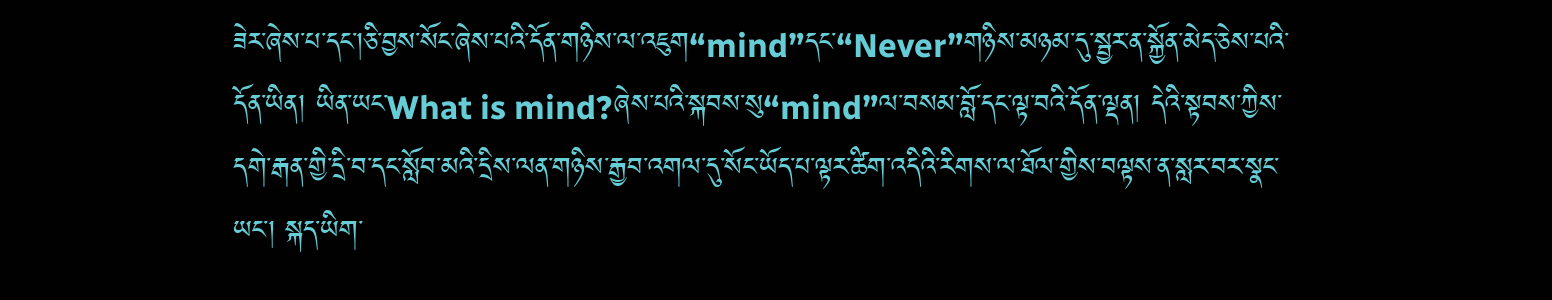ཟེར་ཞེས་པ་དང་།ཅི་བྱས་སོང་ཞེས་པའི་དོན་གཉིས་ལ་འཇུག“mind”དང་“Never”གཉིས་མཉམ་དུ་སྦྱར་ན་སྐྱོན་མེད་ཅེས་པའི་དོན་ཡིན། ཡིན་ཡང་What is mind?ཞེས་པའི་སྐབས་སུ“mind”ལ་བསམ་བློ་དང་ལྟ་བའི་དོན་ལྡན། དེའི་སྟབས་ཀྱིས་དགེ་རྒན་གྱི་དྲི་བ་དང་སློབ་མའི་དྲིས་ལན་གཉིས་རྒྱབ་འགལ་དུ་སོང་ཡོད་པ་ལྟར་ཚིག་འདིའི་རིགས་ལ་ཐོལ་གྱིས་བལྟས་ན་སླར་བར་སྣང་ཡང་། སྐད་ཡིག་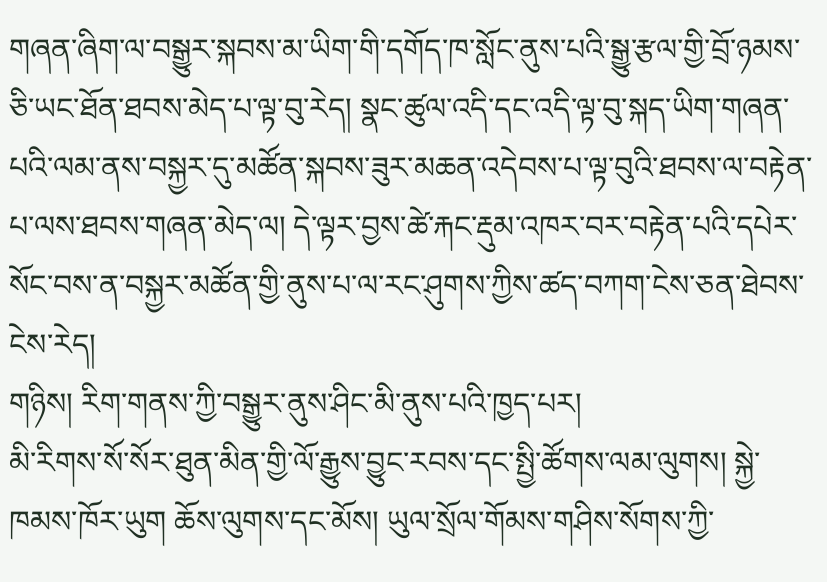གཞན་ཞིག་ལ་བསྒྱུར་སྐབས་མ་ཡིག་གི་དགོད་ཁ་སློང་ནུས་པའི་སྒྱུ་རྩལ་གྱི་བྲོ་ཉམས་ཅི་ཡང་ཐོན་ཐབས་མེད་པ་ལྟ་བུ་རེད། སྣང་ཚུལ་འདི་དང་འདི་ལྟ་བུ་སྐད་ཡིག་གཞན་པའི་ལམ་ནས་བསྐྱར་དུ་མཚོན་སྐབས་ཟུར་མཆན་འདེབས་པ་ལྟ་བུའི་ཐབས་ལ་བརྟེན་པ་ལས་ཐབས་གཞན་མེད་ལ། དེ་ལྟར་བྱས་ཚེ་རྐང་རྡུམ་འཁར་བར་བརྟེན་པའི་དཔེར་སོང་བས་ན་བསྐྱར་མཚོན་གྱི་ནུས་པ་ལ་རང་ཤུགས་ཀྱིས་ཚད་བཀག་ངེས་ཅན་ཐེབས་ངེས་རེད།
གཉིས། རིག་གནས་ཀྱི་བསྒྱུར་ནུས་ཤིང་མི་ནུས་པའི་ཁྱད་པར།
མི་རིགས་སོ་སོར་ཐུན་མིན་གྱི་ལོ་རྒྱུས་བྱུང་རབས་དང་སྤྱི་ཚོགས་ལམ་ལུགས། སྐྱེ་ཁམས་ཁོར་ཡུག ཆོས་ལུགས་དང་མོས། ཡུལ་སྲོལ་གོམས་གཤིས་སོགས་ཀྱི་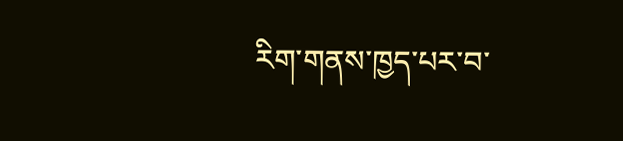རིག་གནས་ཁྱད་པར་བ་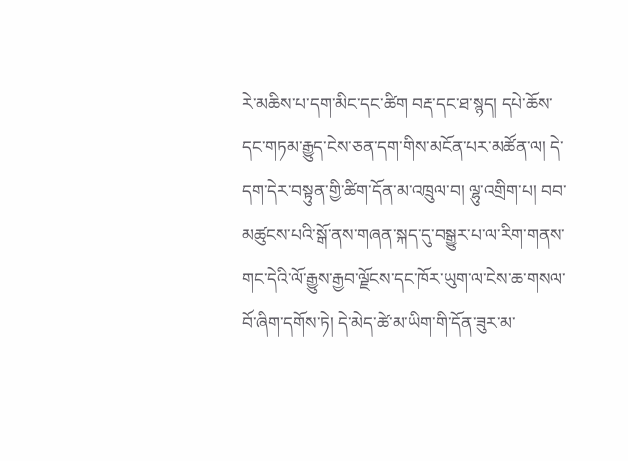རེ་མཆིས་པ་དག་མིང་དང་ཚིག བརྡ་དང་ཐ་སྙད། དཔེ་ཆོས་དང་གཏམ་རྒྱུད་ངེས་ཅན་དག་གིས་མངོན་པར་མཚོན་ལ། དེ་དག་དེར་བསྟུན་གྱི་ཚིག་དོན་མ་འཁྲུལ་བ། ལྷུ་འགྲིག་པ། བབ་མཚུངས་པའི་སྒོ་ནས་གཞན་སྐད་དུ་བསྒྱུར་པ་ལ་རིག་གནས་གང་དེའི་ལོ་རྒྱུས་རྒྱབ་ལྗོངས་དང་ཁོར་ཡུག་ལ་ངེས་ཆ་གསལ་བོ་ཞིག་དགོས་ཏེ། དེ་མེད་ཚེ་མ་ཡིག་གི་དོན་ཟུར་མ་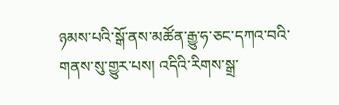ཉམས་པའི་སྒོ་ནས་མཚོན་རྒྱུ་ཧ་ཅང་དཀའ་བའི་གནས་སུ་གྱུར་པས། འདིའི་རིགས་སྒྲ་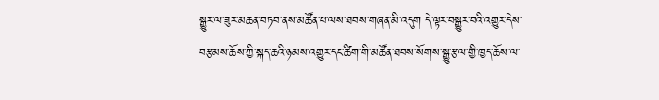སྒྱུར་ལ་ཟུར་མཆན་བཏབ་ནས་མཚོན་པ་ལས་ཐབས་གཞན་མི་འདུག དེ་ལྟར་བསྒྱུར་བའི་འགྱུར་དེས་བརྩམས་ཆོས་ཀྱི་སྐད་ཆའི་ཉམས་འགྱུར་དང་ཚིག་གི་མཚོན་ཐབས་སོགས་སྒྱུ་རྩལ་གྱི་ཁྱད་ཆོས་ལ་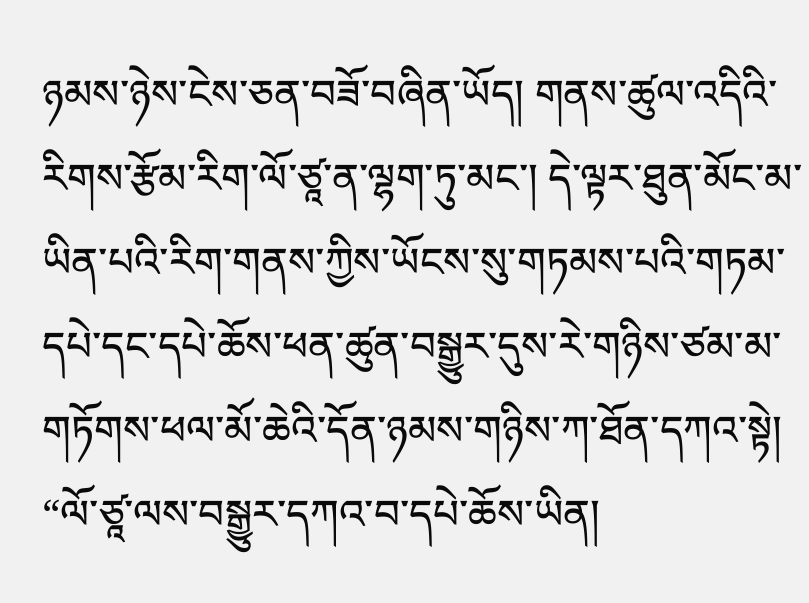ཉམས་ཉེས་ངེས་ཅན་བཟོ་བཞིན་ཡོད། གནས་ཚུལ་འདིའི་རིགས་རྩོམ་རིག་ལོ་ཙཱ་ན་ལྷག་ཏུ་མང་། དེ་ལྟར་ཐུན་མོང་མ་ཡིན་པའི་རིག་གནས་ཀྱིས་ཡོངས་སུ་གཏམས་པའི་གཏམ་དཔེ་དང་དཔེ་ཆོས་ཕན་ཚུན་བསྒྱུར་དུས་རེ་གཉིས་ཙམ་མ་གཏོགས་ཕལ་མོ་ཆེའི་དོན་ཉམས་གཉིས་ཀ་ཐོན་དཀའ་སྟེ། “ལོ་ཙཱ་ལས་བསྒྱུར་དཀའ་བ་དཔེ་ཆོས་ཡིན།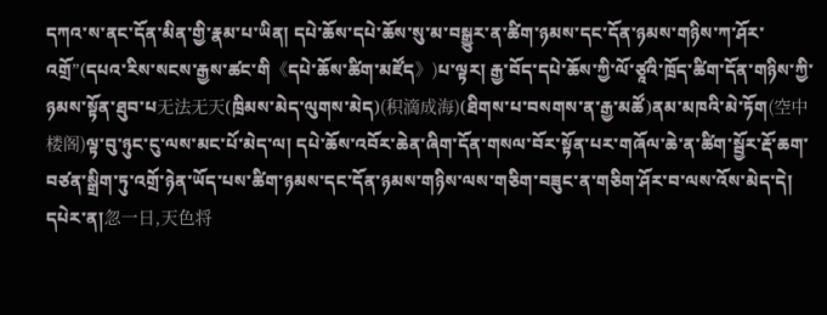དཀའ་ས་ནང་དོན་མིན་གྱི་རྣམ་པ་ཡིན། དཔེ་ཆོས་དཔེ་ཆོས་སུ་མ་བསྒྱུར་ན་ཚིག་ཉམས་དང་དོན་ཉམས་གཉིས་ཀ་ཤོར་འགྲོ”(དཔའ་རིས་སངས་རྒྱས་ཚང་གི《དཔེ་ཆོས་ཚིག་མཛོད》)པ་ལྟར། རྒྱ་བོད་དཔེ་ཆོས་ཀྱི་ལོ་ཙཱའི་ཁྲོད་ཚིག་དོན་གཉིས་ཀྱི་ཉམས་སྟོན་ཐུབ་པ无法无天(ཁྲིམས་མེད་ལུགས་མེད)(积滴成海)(ཐིགས་པ་བསགས་ན་རྒྱ་མཚོ)ནམ་མཁའི་མེ་ཏོག(空中楼阁)ལྟ་བུ་ཉུང་ངུ་ལས་མང་པོ་མེད་ལ། དཔེ་ཆོས་འབོར་ཆེན་ཞིག་དོན་གསལ་བོར་སྟོན་པར་གཞོལ་ཆེ་ན་ཚིག་སྦྱོར་རྡོ་ཆག་བཙན་སྒྲིག་ཏུ་འགྲོ་ཉེན་ཡོད་པས་ཚིག་ཉམས་དང་དོན་ཉམས་གཉིས་ལས་གཅིག་བཟུང་ན་གཅིག་ཤོར་བ་ལས་འོས་མེད་དེ། དཔེར་ན།忽一日,天色将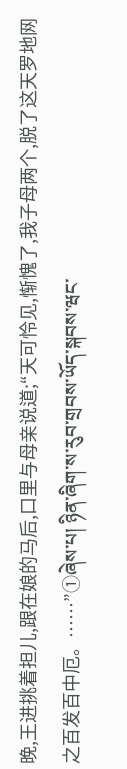晚,王进挑着担儿,跟在娘的马后,口里与母亲说道;“天可怜见,惭愧了,我子母两个,脱了这天罗地网之百发百中厄。……”①ཞེས་པ། ཉིན་ཞིག་ས་རུབ་གྲབས་ཡོད་སྐབས་ཝང་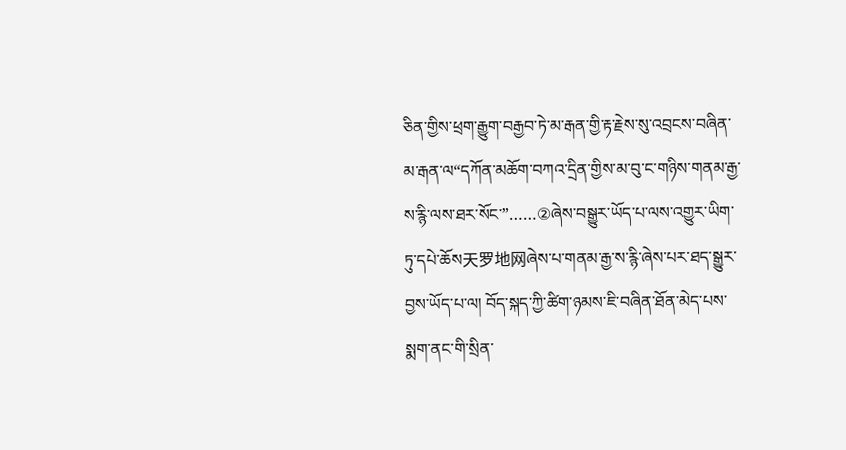ཅིན་གྱིས་ཕྲག་རྒྱུག་བརྒྱབ་ཏེ་མ་རྒན་གྱི་རྟ་རྗེས་སུ་འབྲངས་བཞིན་མ་རྒན་ལ“དཀོན་མཆོག་བཀའ་དྲིན་གྱིས་མ་བུ་ང་གཉིས་གནམ་རྒྱ་ས་རྙི་ལས་ཐར་སོང་”……②ཞེས་བསྒྱུར་ཡོད་པ་ལས་འགྱུར་ཡིག་ཏུ་དཔེ་ཆོས天罗地网ཞེས་པ་གནམ་རྒྱ་ས་རྙི་ཞེས་པར་ཐད་སྒྱུར་བྱས་ཡོད་པ་ལ། བོད་སྐད་ཀྱི་ཚིག་ཉམས་ཇི་བཞིན་ཐོན་མེད་པས་སྨག་ནང་གི་སྲིན་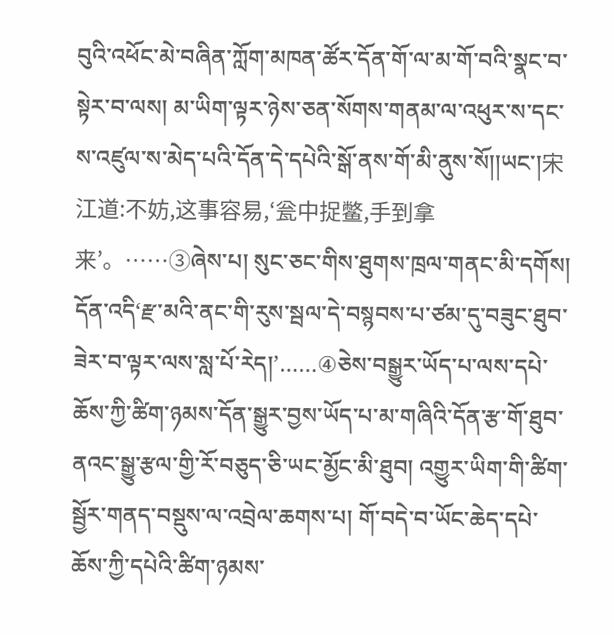བུའི་འཕོང་མེ་བཞིན་ཀློག་མཁན་ཚོར་དོན་གོ་ལ་མ་གོ་བའི་སྣང་བ་སྟེར་བ་ལས། མ་ཡིག་ལྟར་ཉེས་ཅན་སོགས་གནམ་ལ་འཕུར་ས་དང་ས་འཛུལ་ས་མེད་པའི་དོན་དེ་དཔེའི་སྒོ་ནས་གོ་མི་ནུས་སོ།།ཡང་།宋江道:不妨,这事容易,‘瓮中捉鳖,手到拿来’。……③ཞེས་པ། སུང་ཅང་གིས་ཐུགས་ཁྲལ་གནང་མི་དགོས། དོན་འདི‘རྫ་མའི་ནང་གི་རུས་སྦལ་དེ་བསྙབས་པ་ཙམ་དུ་བཟུང་ཐུབ་ཟེར་བ་ལྟར་ལས་སླ་པོ་རེད།’……④ཅེས་བསྒྱུར་ཡོད་པ་ལས་དཔེ་ཆོས་ཀྱི་ཚིག་ཉམས་དོན་སྒྱུར་བྱས་ཡོད་པ་མ་གཞིའི་དོན་རྩ་གོ་ཐུབ་ནའང་སྒྱུ་རྩལ་གྱི་རོ་བཅུད་ཅི་ཡང་མྱོང་མི་ཐུབ། འགྱུར་ཡིག་གི་ཚིག་སྦྱོར་གནད་བསྡུས་ལ་འབྲེལ་ཆགས་པ། གོ་བདེ་བ་ཡོང་ཆེད་དཔེ་ཆོས་ཀྱི་དཔེའི་ཚིག་ཉམས་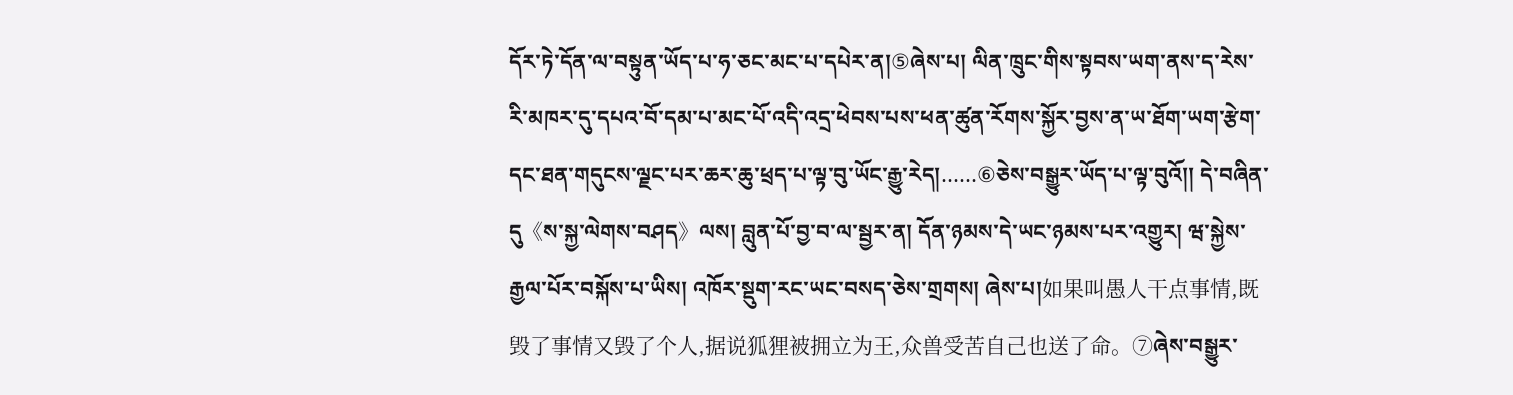དོར་ཏེ་དོན་ལ་བསྟུན་ཡོད་པ་ཧ་ཅང་མང་པ་དཔེར་ན།⑤ཞེས་པ། ལིན་ཁྲུང་གིས་སྟབས་ཡག་ནས་ད་རེས་རི་མཁར་དུ་དཔའ་བོ་དམ་པ་མང་པོ་འདི་འདྲ་ཕེབས་པས་ཕན་ཚུན་རོགས་སྐྱོར་བྱས་ན་ཡ་ཐོག་ཡག་རྩེག་དང་ཐན་གདུངས་ལྗང་པར་ཆར་ཆུ་ཕྲད་པ་ལྟ་བུ་ཡོང་རྒྱུ་རེད།……⑥ཅེས་བསྒྱུར་ཡོད་པ་ལྟ་བུའོ།། དེ་བཞིན་དུ《ས་སྐྱ་ལེགས་བཤད》ལས། བླུན་པོ་བྱ་བ་ལ་སྦྱར་ན། དོན་ཉམས་དེ་ཡང་ཉམས་པར་འགྱུར། ཝ་སྐྱེས་རྒྱལ་པོར་བསྐོས་པ་ཡིས། འཁོར་སྡུག་རང་ཡང་བསད་ཅེས་གྲགས། ཞེས་པ།如果叫愚人干点事情,既毁了事情又毁了个人,据说狐狸被拥立为王,众兽受苦自己也送了命。⑦ཞེས་བསྒྱུར་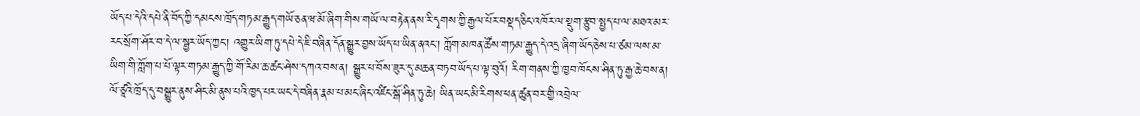ཡོད་པ་དེའི་དཔེ་ནི་བོད་ཀྱི་དམངས་ཁྲོད་གཏམ་རྒྱུད་གཡོ་ཅན་ཝ་མོ་ཞིག་གིས་གཡོ་ལ་བརྟེན་ནས་རི་དྭགས་ཀྱི་རྒྱལ་པོར་བསྡད་ཅིང་འཁོར་ལ་སྡུག་རྩུབ་སྤྱད་པ་ལ་མཐའ་མར་རང་སྲོག་ཤོར་བ་དེ་ལ་སྦྱར་ཡོད་ཀྱང་། འགྱུར་ཡིག་ཏུ་དཔེ་དེ་ཇི་བཞིན་དོན་སྒྱུར་བྱས་ཡོད་པ་ཡིན་ནའང་། ཀློག་མཁན་ཚོས་གཏམ་རྒྱུད་དེ་འདྲ་ཞིག་ཡོད་ཅེས་པ་ཙམ་ལས་མ་ཡིག་གི་ཀློག་པ་པོ་ལྟར་གཏམ་རྒྱུད་ཀྱི་གོ་རིམ་ཆ་ཚང་ཤེས་དཀའ་བས་ན། སྒྱུར་པ་བོས་ཟུར་དུ་མཆན་བཏབ་ཡོད་པ་ལྟ་བུའོ། རིག་གནས་ཀྱི་ཁྱབ་ཁོངས་ཤིན་ཏུ་རྒྱ་ཆེ་བས་ན། ལོ་ཙཱའི་ཁྲོད་དུ་བསྒྱུར་ནུས་ཤིང་མི་ནུས་པའི་ཁྱད་པར་ཡང་དེ་བཞིན་རྣམ་པ་མང་ཞིང་འཛིང་སྒོ་ཤིན་ཏུ་ཆེ། ཡིན་ཡང་མི་རིགས་ཕན་ཚུན་བར་གྱི་འབྲེལ་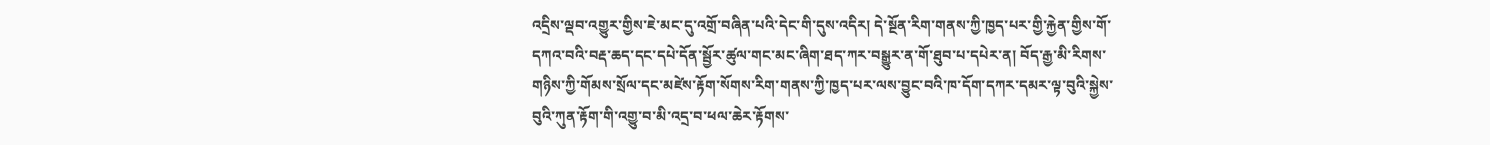འདྲིས་ལྡབ་འགྱུར་གྱིས་ཇེ་མང་དུ་འགྲོ་བཞིན་པའི་དེང་གི་དུས་འདིར། དེ་སྔོན་རིག་གནས་ཀྱི་ཁྱད་པར་གྱི་རྐྱེན་གྱིས་གོ་དཀའ་བའི་བརྡ་ཆད་དང་དཔེ་དོན་སྦྱོར་ཚུལ་གང་མང་ཞིག་ཐད་ཀར་བསྒྱུར་ན་གོ་ཐུབ་པ་དཔེར་ན། བོད་རྒྱ་མི་རིགས་གཉིས་ཀྱི་གོམས་སྲོལ་དང་མཛེས་རྟོག་སོགས་རིག་གནས་ཀྱི་ཁྱད་པར་ལས་བྱུང་བའི་ཁ་དོག་དཀར་དམར་ལྟ་བུའི་སྐྱེས་བུའི་ཀུན་རྟོག་གི་འགྱུ་བ་མི་འདྲ་བ་ཕལ་ཆེར་རྟོགས་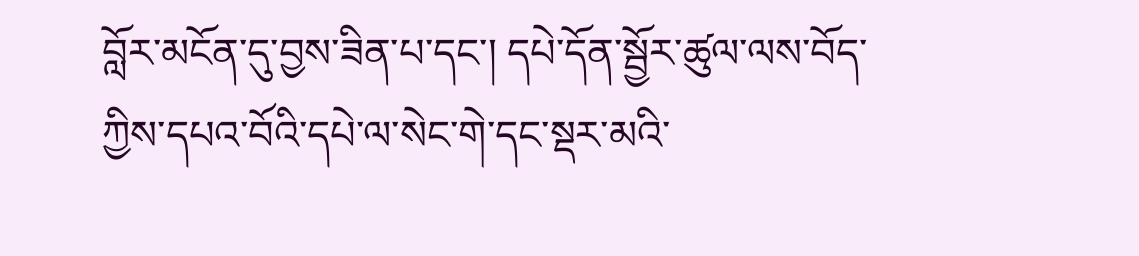བློར་མངོན་དུ་བྱས་ཟིན་པ་དང་། དཔེ་དོན་སྦྱོར་ཚུལ་ལས་བོད་ཀྱིས་དཔའ་བོའི་དཔེ་ལ་སེང་གེ་དང་སྡར་མའི་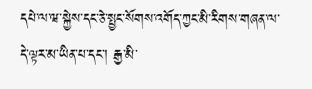དཔེ་ལ་ཝ་སྐྱེས་དང་ཅེ་སྤྱང་སོགས་འགོད་ཀྱང་མི་རིགས་གཞན་ལ་དེ་ལྟར་མ་ཡིན་པ་དང་། རྒྱ་མི་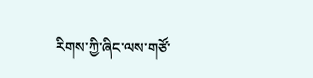རིགས་ཀྱི་ཞིང་ལས་གཙོ་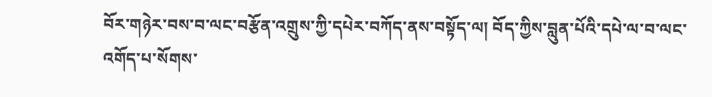བོར་གཉེར་བས་བ་ལང་བརྩོན་འགྲུས་ཀྱི་དཔེར་བཀོད་ནས་བསྟོད་ལ། བོད་ཀྱིས་བླུན་པོའི་དཔེ་ལ་བ་ལང་འགོད་པ་སོགས་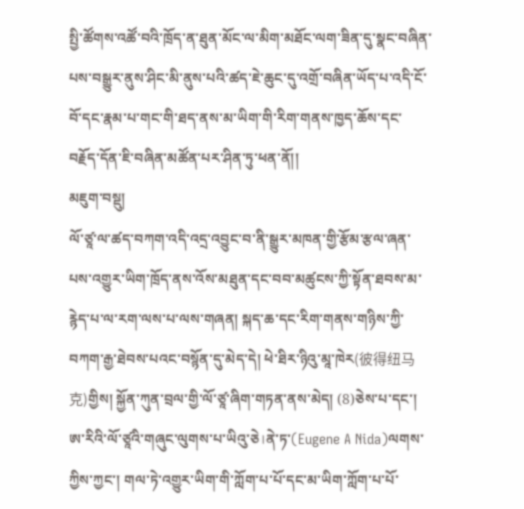སྤྱི་ཚོགས་འཚོ་བའི་ཁྲོད་ན་ཐུན་མོང་ལ་མིག་མཐོང་ལག་ཟིན་དུ་སྣང་བཞིན་པས་བསྒྱུར་ནུས་ཤིང་མི་ནུས་པའི་ཚད་ཇེ་ཆུང་དུ་འགྲོ་བཞིན་ཡོད་པ་འདི་ངོ་བོ་དང་རྣམ་པ་གང་གི་ཐད་ནས་མ་ཡིག་གི་རིག་གནས་ཁྱད་ཆོས་དང་བརྗོད་དོན་ཇི་བཞིན་མཚོན་པར་ཤིན་ཏུ་ཕན་ནོ།།
མཇུག་བསྡུ།
ལོ་ཙཱ་ལ་ཚད་བཀག་འདི་འདྲ་འབྱུང་བ་ནི་སྒྱུར་མཁན་གྱི་རྩོམ་རྩལ་ཞན་པས་འགྱུར་ཡིག་ཁྲོད་ནས་འོས་མཐུན་དང་བབ་མཚུངས་ཀྱི་སྟོན་ཐབས་མ་རྙེད་པ་ལ་རག་ལས་པ་ལས་གཞན། སྐད་ཆ་དང་རིག་གནས་གཉིས་ཀྱི་བཀག་རྒྱ་ཐེབས་པའང་བསྙོན་དུ་མེད་དེ། ཕེ་ཐིར་ཉིའུ་མཱ་ཁེར(彼得纽马克)གྱིས། སྐྱོན་ཀུན་བྲལ་གྱི་ལོ་ཙཱ་ཞིག་གཏན་ནས་མེད། (8)ཅེས་པ་དང་། ཨ་རིའི་ལོ་ཙཱའི་གཞུང་ལུགས་པ་ཡིའུ་ཅེ।ནེ་ཏ་(Eugene A Nida)ལགས་ཀྱིས་ཀྱང་། གལ་ཏེ་འགྱུར་ཡིག་གི་ཀློག་པ་པོ་དང་མ་ཡིག་ཀློག་པ་པོ་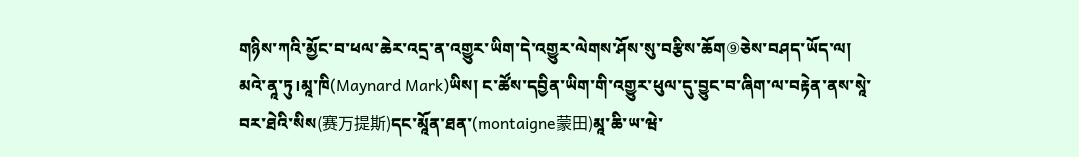གཉིས་ཀའི་མྱོང་བ་ཕལ་ཆེར་འདྲ་ན་འགྱུར་ཡིག་དེ་འགྱུར་ལེགས་ཤོས་སུ་བརྩིས་ཆོག⑨ཅེས་བཤད་ཡོད་ལ། མའེ་ནཱ་ཏུ।མཱ་ཁི(Maynard Mark)ཡིས། ང་ཚོས་དབྱིན་ཡིག་གི་འགྱུར་ཕུལ་དུ་བྱུང་བ་ཞིག་ལ་བརྟེན་ནས་སཱེ་བར་ཐེའི་སིས(赛万提斯)དང་མཱོན་ཐན་(montaigne蒙田)མཱ་ཆི་ཡ་ཝེ་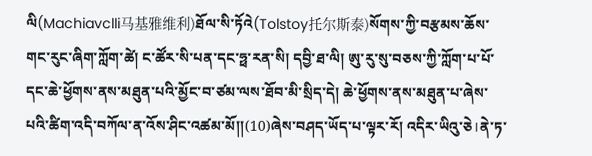ལི(Machiavclli马基雅维利)ཐོལ་སི་ཏོའེ(Tolstoy托尔斯泰)སོགས་ཀྱི་བརྩམས་ཆོས་གང་རུང་ཞིག་ཀློག་ཚེ། ང་ཚོར་སི་པན་དང་ཧྥ་རན་སི། དབྱི་ཐ་ལི། ཨུ་རུ་སུ་བཅས་ཀྱི་ཀློག་པ་པོ་དང་ཆེ་ཕྱོགས་ནས་མཐུན་པའི་མྱོང་བ་ཙམ་ལས་ཐོབ་མི་སྲིད་དེ། ཆེ་ཕྱོགས་ནས་མཐུན་པ་ཞེས་པའི་ཚིག་འདི་བཀོལ་ན་འོས་ཤིང་འཚམ་མོ།།(10)ཞེས་བཤད་ཡོད་པ་ལྟར་རོ། འདིར་ཡིའུ་ཅེ।ནེ་ཏ་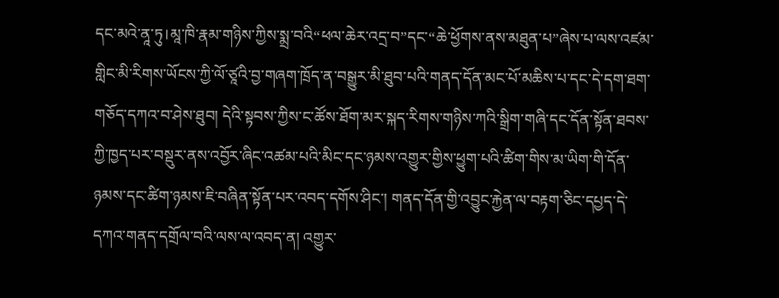དང་མའེ་ནཱ་ཏུ।མཱ་ཁི་རྣམ་གཉིས་ཀྱིས་སྨྲ་བའི“ཕལ་ཆེར་འདྲ་བ”དང་“ཆེ་ཕྱོགས་ནས་མཐུན་པ”ཞེས་པ་ལས་འཛམ་གླིང་མི་རིགས་ཡོངས་ཀྱི་ལོ་ཙཱའི་བྱ་གཞག་ཁྲོད་ན་བསྒྱུར་མི་ཐུབ་པའི་གནད་དོན་མང་པོ་མཆིས་པ་དང་དེ་དག་ཐག་གཅོད་དཀའ་བ་ཤེས་ཐུབ། དེའི་སྟབས་ཀྱིས་ང་ཚོས་ཐོག་མར་སྐད་རིགས་གཉིས་ཀའི་སྒྲིག་གཞི་དང་དོན་སྟོན་ཐབས་ཀྱི་ཁྱད་པར་བསྡུར་ནས་འབྱོར་ཞིང་འཚམ་པའི་མིང་དང་ཉམས་འགྱུར་གྱིས་ཕྱུག་པའི་ཚིག་གིས་མ་ཡིག་གི་དོན་ཉམས་དང་ཚིག་ཉམས་ཇི་བཞིན་སྟོན་པར་འབད་དགོས་ཤིང་། གནད་དོན་གྱི་འབྱུང་རྐྱེན་ལ་བརྟག་ཅིང་དཔྱད་དེ་དཀའ་གནད་དགྲོལ་བའི་ལས་ལ་འབད་ན། འགྱུར་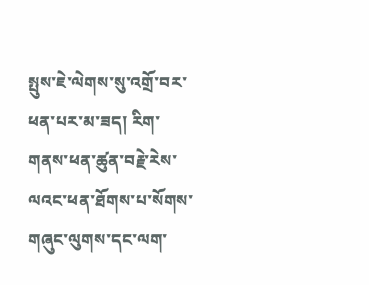སྤུས་ཇེ་ལེགས་སུ་འགྲོ་བར་ཕན་པར་མ་ཟད། རིག་གནས་ཕན་ཚུན་བརྗེ་རེས་ལའང་ཕན་ཐོགས་པ་སོགས་གཞུང་ལུགས་དང་ལག་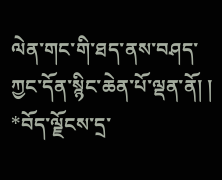ལེན་གང་གི་ཐད་ནས་བཤད་ཀྱང་དོན་སྙིང་ཆེན་པོ་ལྡན་ནོ། །
*བོད་ལྗོངས་དྲ་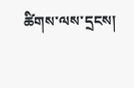ཚིགས་ལས་དྲངས།